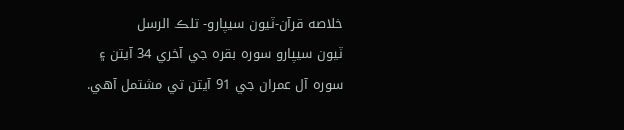خلاصه قرآن-ٽيون سيپارو- تلڪ الرسل
ٽيون سيپارو سوره بقره جي آخري 34 آيتن ۽ سوره آل عمران جي 91 آيتن تي مشتمل آهي.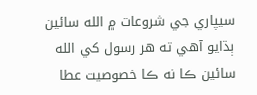سيپاري جي شروعات ۾ الله سائين ٻڌايو آهي ته ھر رسول کي الله سائين ڪا نه ڪا خصوصيت عطا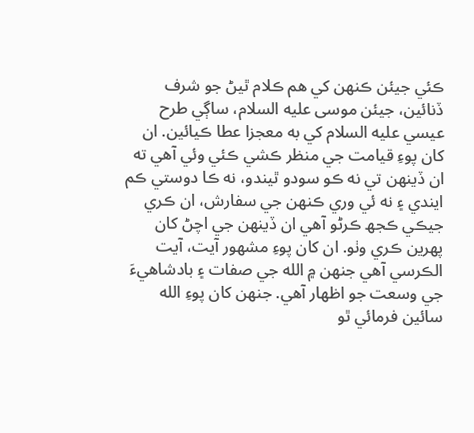ڪئي جيئن ڪنهن کي ھم ڪلام ٿيڻ جو شرف ڏنائين، جيئن موسى عليه السلام، ساڳي طرح عيسي عليه السلام کي به معجزا عطا ڪيائين. ان کان پوءِ قيامت جي منظر ڪشي ڪئي وئي آهي ته ان ڏينهن تي نه ڪو سودو ٿيندو، نه ڪا دوستي ڪم ايندي ۽ نه ئي وري ڪنهن جي سفارش، ان ڪري جيڪي ڪجھ ڪرڻو آهي ان ڏينهن جي اچڻ کان پهرين ڪري وٺو. ان کان پوءِ مشهور آيت، آيت الڪرسي آهي جنهن ۾ الله جي صفات ۽ بادشاهيءَ جي وسعت جو اظهار آهي. جنهن کان پوءِ الله سائين فرمائي ٿو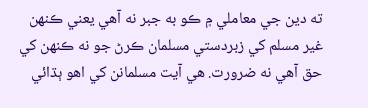ته دين جي معاملي ۾ ڪو به جبر نه آهي يعني ڪنهن غير مسلم کي زبردستي مسلمان ڪرڻ جو نه ڪنهن کي حق آهي نه ضرورت. ھي آيت مسلمانن کي اھو ٻڌائي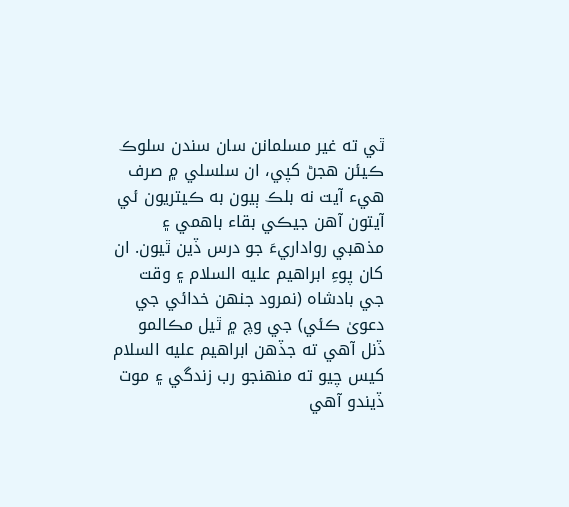ٿي ته غير مسلمانن سان سندن سلوڪ ڪيئن ھجڻ کپي، ان سلسلي ۾ صرف ھيء آيت نه بلڪ ٻيون به ڪيتريون ئي آيتون آهن جيڪي بقاء باھمي ۽ مذهبي رواداريءَ جو درس ڏين ٿيون. ان کان پوءِ ابراهيم عليه السلام ۽ وقت جي بادشاه (نمرود جنهن خدائي جي دعوىٰ ڪئي) جي وچ ۾ ٿيل مڪالمو ڏنل آهي ته جڏهن ابراهيم عليه السلام کيس چيو ته منهنجو رب زندگي ۽ موت ڏيندو آهي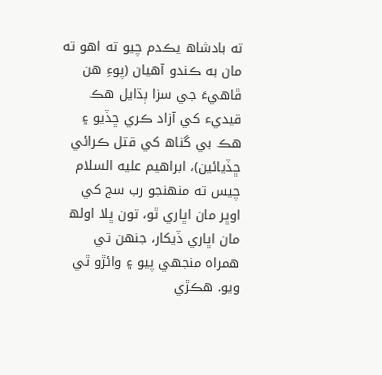ته بادشاھ يڪدم چيو ته اھو ته مان به ڪندو آهيان (پوءِ ھن ڦاهيءَ جي سزا ٻڌايل ھڪ قيديء کي آزاد ڪري ڇڏيو ۽ ھڪ بي گناھ کي قتل ڪرائي ڇڏيائين)، ابراهيم عليه السلام چيس ته منهنجو رب سج کي اوڀر مان اڀاري ٿو، تون ڀلا اولھ مان اڀاري ڏيکار، جنهن تي ھمراه منجھي پيو ۽ وائڙو ٿي ويو. ھڪڙي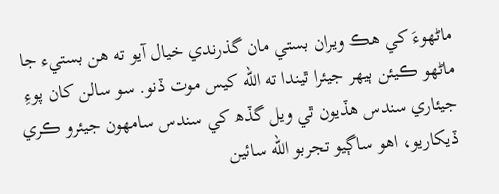ماڻهوءَ کي ھڪ ويران بستي مان گذرندي خيال آيو ته هن بستيء جا ماڻهو ڪيئن ٻيھر جيئرا ٿيندا ته الله کيس موت ڏنو. سو سالن کان پوءِ جيئاري سندس ھڏيون ٿي ويل گڏھ کي سندس سامهون جيئرو ڪري ڏيکاريو، اھو ساڳيو تجربو الله سائين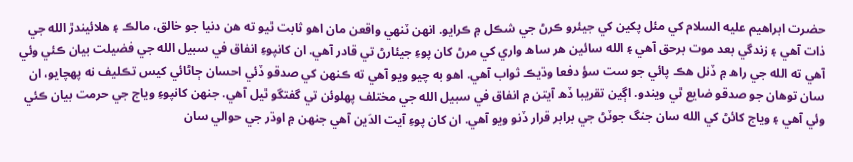حضرت ابراهيم عليه السلام کي مئل پکين کي جيئرو ڪرڻ جي شڪل ۾ ڪرايو. انهن ٽنهي واقعن مان اهو ثابت ٿيو ته ھن دنيا جو خالق، مالڪ ۽ ھلائيندڙ الله جي ذات آهي ۽ زندگي بعد موت برحق آهي ۽ الله سائين ھر ساھ واري کي مرڻ کان پوءِ جيئارڻ تي قادر آهي. ان کانپوءِ انفاق في سبيل الله جي فضيلت بيان ڪئي وئي آهي ته الله جي راھ ۾ ڏنل ھڪ پائي جو ست سؤ دفعا وڌيڪ ثواب آهي. اھو به چيو ويو آهي ته ڪنهن کي صدقو ڏئي احسان ڄاڻائي کيس تڪليف نه پھچايو، ان سان توهان جو صدقو ضايع ٿي ويندو. اڳين تقريبا ڏھ آيتن ۾ انفاق في سبيل الله جي مختلف پھلوئن تي گفتگو ٿيل آهي. جنهن کانپوءِ وياج جي حرمت بيان ڪئي وئي آهي ۽ وياج کائڻ کي الله سان جنگ جوٽڻ جي برابر قرار ڏنو ويو آهي. ان کان پوءِ آيت الدَين آهي جنهن ۾ اوڌر جي حوالي سان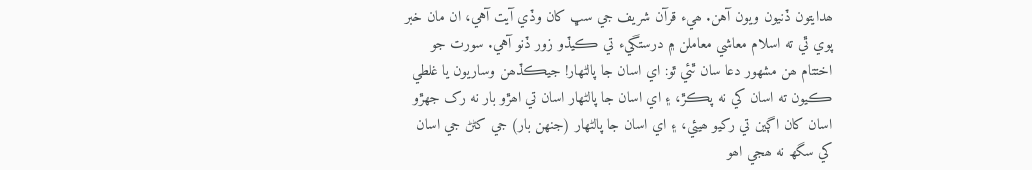ھدايتون ڏنيون ويون آهن. ھيء قرآن شريف جي سڀ کان وڏي آيت آهي، ان مان خبر پوي ٿي ته اسلام معاشي معاملن ۾ درستگيء تي ڪيڏو زور ڏنو آهي. سورت جو اختتام ھن مشھور دعا سان ٿئي ٿو: اي اسان جا پالڻھار! جيڪڏھن وساريون يا غلطي ڪيون ته اسان کي نه پڪڙ، ۽ اي اسان جا پالڻھار اسان تي اھڙو بار نه رک جھڙو اسان کان اڳين تي رکيو ھيئي، ۽ اي اسان جا پالڻھار (جنھن بار) جي کڻڻ جي اسان کي سگھ نه ھجي اھو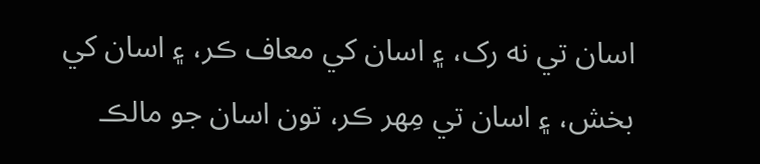اسان تي نه رک، ۽ اسان کي معاف ڪر، ۽ اسان کي بخش، ۽ اسان تي مِھر ڪر، تون اسان جو مالڪ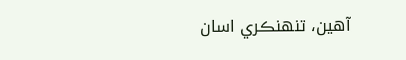آھين، تنھنڪري اسان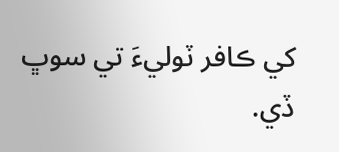کي ڪافر ٽوليءَ تي سوڀ ڏي.